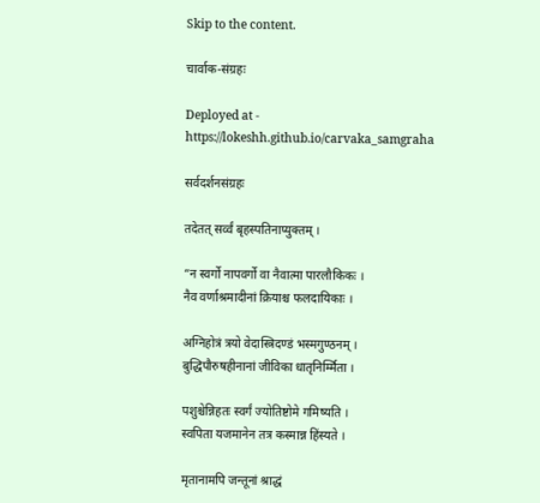Skip to the content.

चार्वाक-संग्रहः

Deployed at - https://lokeshh.github.io/carvaka_samgraha

सर्वदर्शनसंग्रहः

तदेतत् सर्व्वं बृहस्पतिनाप्युक्तम् ।

“न स्वर्गो नापवर्गो वा नैवात्मा पारलौकिकः ।
नैव वर्णाश्रमादीनां क्रियाश्च फलदायिकाः ।

अग्निहोत्रं त्रयो वेदास्त्रिदण्डं भस्मगुण्ठनम् ।
बुद्धिपौरुषहीनानां जीविका धातृनिर्म्मिता ।

पशुश्चेन्निहतः स्वर्गं ज्योतिष्टोमे गमिष्यति ।
स्वपिता यजमानेन तत्र कस्मान्न हिंस्यते ।

मृतानामपि जन्तूनां श्राद्धं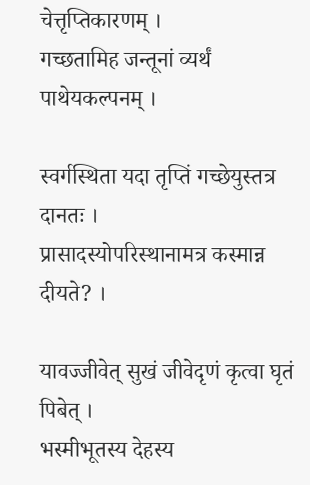चेत्तृप्तिकारणम् ।
गच्छतामिह जन्तूनां व्यर्थं पाथेयकल्पनम् ।

स्वर्गस्थिता यदा तृप्तिं गच्छेयुस्तत्र दानतः ।
प्रासादस्योपरिस्थानामत्र कस्मान्न दीयते? ।

यावज्जीवेत् सुखं जीवेदृणं कृत्वा घृतं पिबेत् ।
भस्मीभूतस्य देहस्य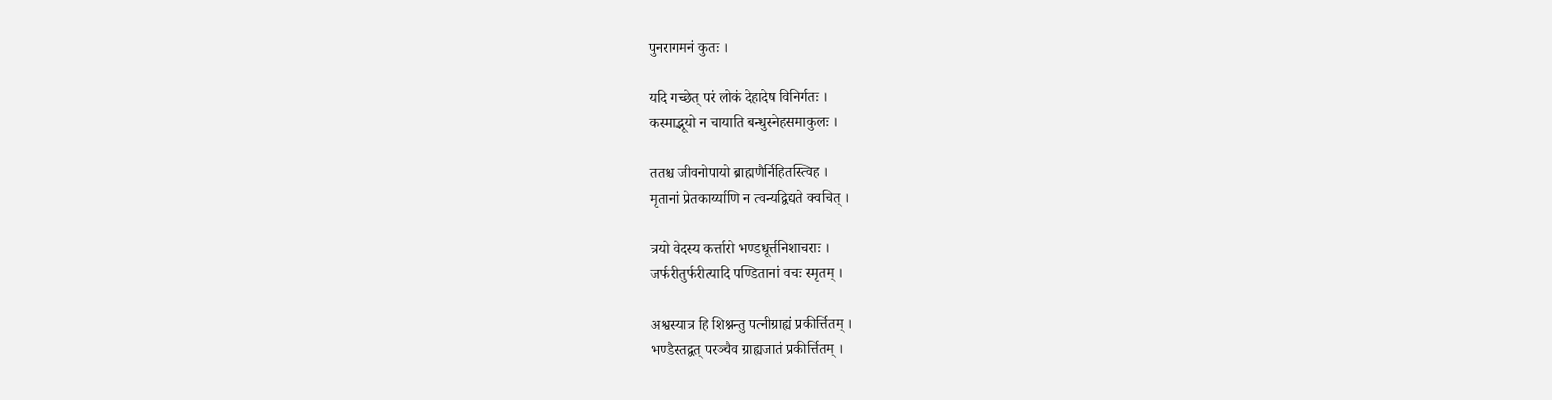पुनरागमनं कुतः ।

यदि गच्छेत् परं लोकं देहादेष विनिर्गतः ।
कस्माद्भूयो न चायाति बन्धुस्नेहसमाकुलः ।

ततश्च जीवनोपायो ब्राह्मणैर्निहितस्त्विह ।
मृतानां प्रेतकार्य्याणि न त्वन्यद्विद्यते क्वचित् ।

त्रयो वेदस्य कर्त्तारो भण्डधूर्त्तनिशाचराः ।
जर्फरीतुर्फरीत्यादि पण्डितानां वचः स्मृतम् ।

अश्वस्यात्र हि शिश्नन्तु पत्नीग्राह्यं प्रकीर्त्तितम् ।
भण्डैस्तद्वत् परञ्चैव ग्राह्यजातं प्रकीर्त्तितम् ।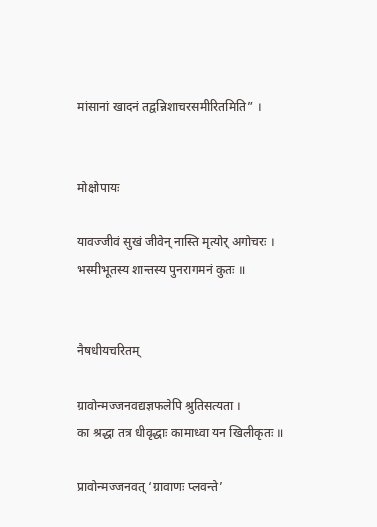मांसानां खादनं तद्वन्निशाचरसमीरितमिति” ।


मोक्षोपायः

यावज्जीवं सुखं जीवेन् नास्ति मृत्योर् अगोचरः ।
भस्मीभूतस्य शान्तस्य पुनरागमनं कुतः ॥


नैषधीयचरितम्

ग्रावोन्मज्जनवद्यज्ञफलेपि श्रुतिसत्यता ।
का श्रद्धा तत्र धीवृद्धाः कामाध्वा यन खिलीकृतः ॥

प्रावोन्मज्जनवत् ‘ग्रावाणः प्लवन्ते’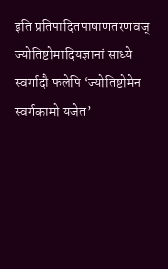इति प्रतिपादितपाषाणतरणवज् ज्योतिष्टोमादियज्ञानां साध्ये स्वर्गादौ फलेपि ‘ज्योतिष्टोमेन स्वर्गकामो यजेत’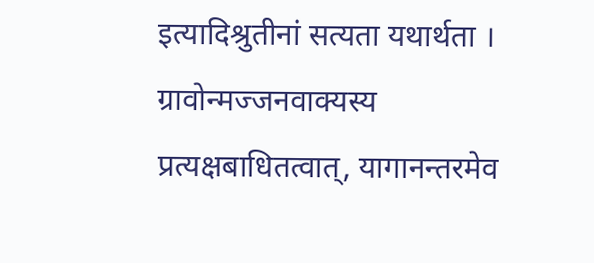इत्यादिश्रुतीनां सत्यता यथार्थता । ग्रावोन्मज्जनवाक्यस्य प्रत्यक्षबाधितत्वात्, यागानन्तरमेव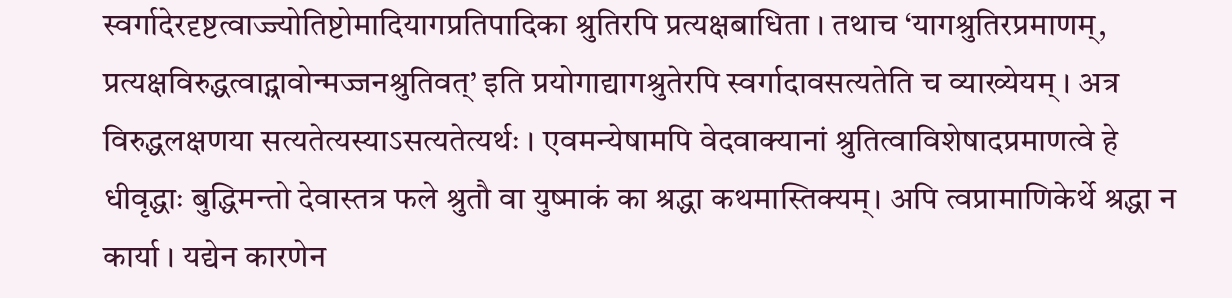स्वर्गादेरदृष्टत्वाज्ज्योतिष्टोमादियागप्रतिपादिका श्रुतिरपि प्रत्यक्षबाधिता । तथाच ‘यागश्रुतिरप्रमाणम्, प्रत्यक्षविरुद्धत्वाद्ग्रावोन्मज्जनश्रुतिवत्’ इति प्रयोगाद्यागश्रुतेरपि स्वर्गादावसत्यतेति च व्याख्येयम् । अत्र विरुद्धलक्षणया सत्यतेत्यस्याऽसत्यतेत्यर्थः । एवमन्येषामपि वेदवाक्यानां श्रुतित्वाविशेषादप्रमाणत्वे हे धीवृद्धाः बुद्धिमन्तो देवास्तत्र फले श्रुतौ वा युष्माकं का श्रद्धा कथमास्तिक्यम्। अपि त्वप्रामाणिकेर्थे श्रद्धा न कार्या । यद्येन कारणेन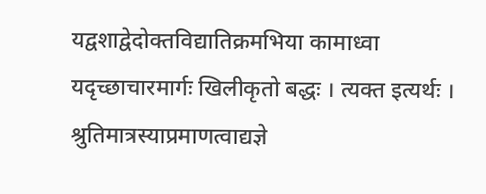यद्वशाद्वेदोक्तविद्यातिक्रमभिया कामाध्वा यदृच्छाचारमार्गः खिलीकृतो बद्धः । त्यक्त इत्यर्थः । श्रुतिमात्रस्याप्रमाणत्वाद्यज्ञे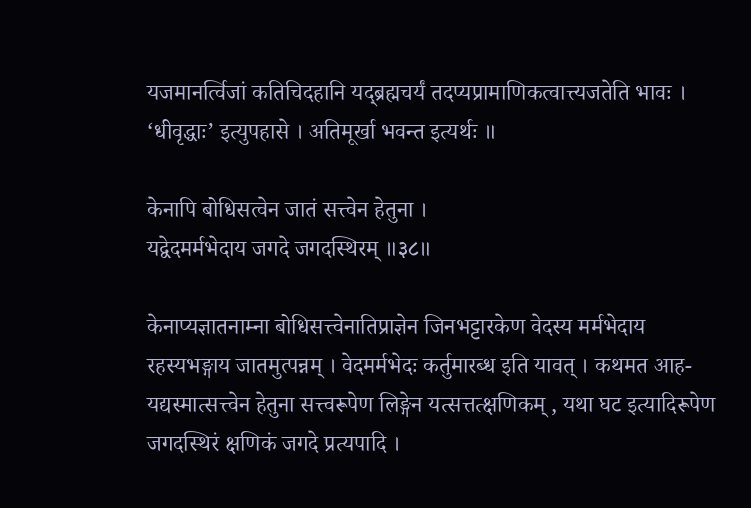यजमानर्त्विजां कतिचिदहानि यद्ब्रह्मचर्यं तदप्यप्रामाणिकत्वात्त्यजतेति भावः । ‘धीवृद्धाः’ इत्युपहासे । अतिमूर्खा भवन्त इत्यर्थः ॥

केनापि बोधिसत्वेन जातं सत्त्वेन हेतुना ।
यद्वेदमर्मभेदाय जगदे जगदस्थिरम् ॥३८॥

केनाप्यज्ञातनाम्ना बोधिसत्त्वेनातिप्राज्ञेन जिनभट्टारकेण वेदस्य मर्मभेदाय रहस्यभङ्गाय जातमुत्पन्नम् । वेदमर्मभेदः कर्तुमारब्ध इति यावत् । कथमत आह-यद्यस्मात्सत्त्वेन हेतुना सत्त्वरूपेण लिङ्गेन यत्सत्तत्क्षणिकम् , यथा घट इत्यादिरूपेण जगदस्थिरं क्षणिकं जगदे प्रत्यपादि ।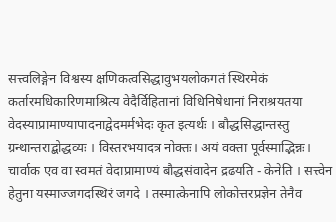सत्त्वलिङ्गेन विश्वस्य क्षणिकत्वसिद्धावुभयलोकगतं स्थिरमेकं कर्तारमधिकारिणमाश्रित्य वेदैर्विहितानां विधिनिषेधानां निराश्रयतया वेदस्याप्रामाण्यापादनाद्वेदमर्मभेदः कृत इत्यर्थः । बौद्धसिद्धान्तस्तु ग्रन्थान्तराद्बोद्धव्यः । विस्तरभयादत्र नोक्तः। अयं वक्ता पूर्वस्माद्भिन्नः। चार्वाक एव वा स्वमतं वेदाप्रामाण्यं बौद्धसंवादेन द्रढयति - केनेति । सत्त्वेन हेतुना यस्माज्जगदस्थिरं जगदे । तस्मात्केनापि लोकोत्तरप्रज्ञेन तेनैव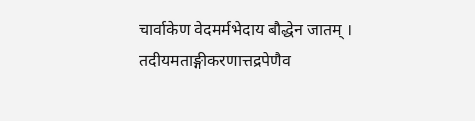चार्वाकेण वेदमर्मभेदाय बौद्धेन जातम् । तदीयमताङ्गीकरणात्तद्रपेणैव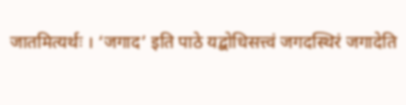जातमित्यर्थः । ‘जगाद’ इति पाठे यद्बोधिसत्त्वं जगदस्थिरं जगादेति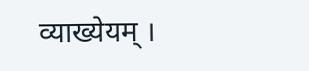व्याख्येयम् ।